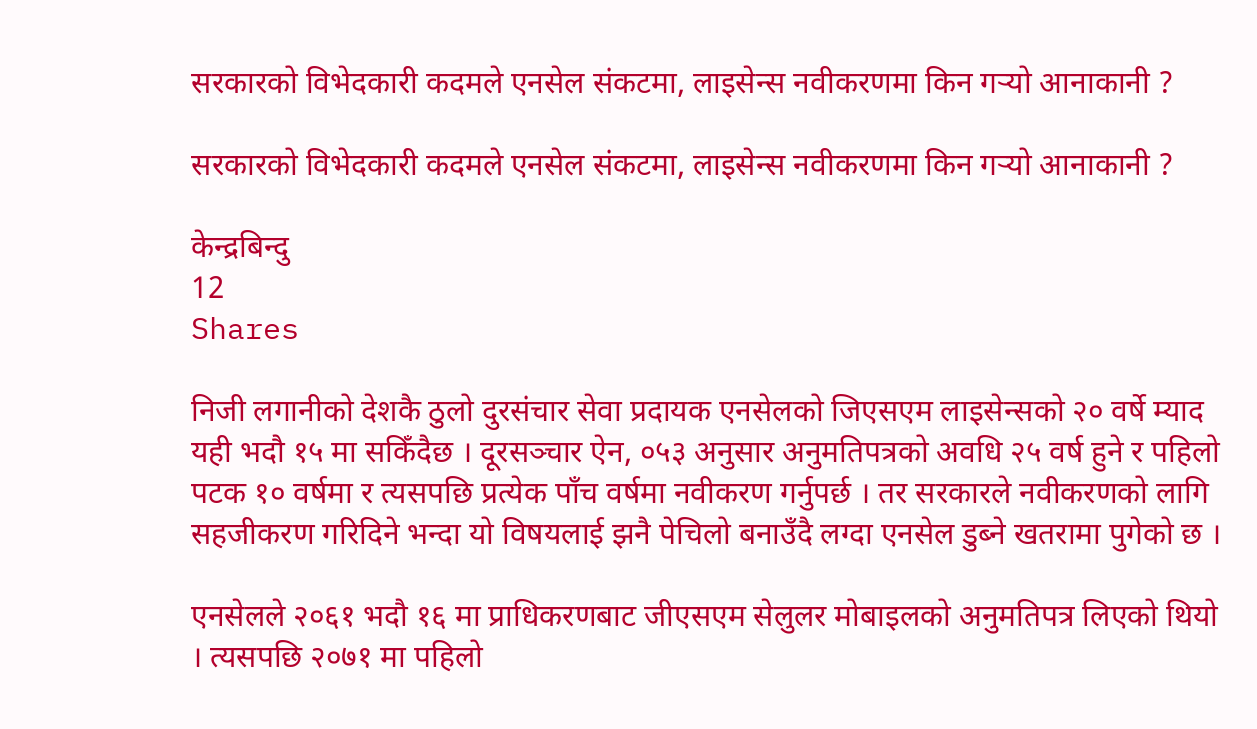सरकारको विभेदकारी कदमले एनसेल संकटमा, लाइसेन्स नवीकरणमा किन गर्‍यो आनाकानी ?

सरकारको विभेदकारी कदमले एनसेल संकटमा, लाइसेन्स नवीकरणमा किन गर्‍यो आनाकानी ?

केन्द्रबिन्दु
12
Shares

निजी लगानीको देशकै ठुलो दुरसंचार सेवा प्रदायक एनसेलको जिएसएम लाइसेन्सको २० वर्षे म्याद यही भदौ १५ मा सकिँदैछ । दूरसञ्चार ऐन, ०५३ अनुसार अनुमतिपत्रको अवधि २५ वर्ष हुने र पहिलो पटक १० वर्षमा र त्यसपछि प्रत्येक पाँच वर्षमा नवीकरण गर्नुपर्छ । तर सरकारले नवीकरणको लागि सहजीकरण गरिदिने भन्दा यो विषयलाई झनै पेचिलो बनाउँदै लग्दा एनसेल डुब्ने खतरामा पुगेको छ ।

एनसेलले २०६१ भदौ १६ मा प्राधिकरणबाट जीएसएम सेलुलर मोबाइलको अनुमतिपत्र लिएको थियो । त्यसपछि २०७१ मा पहिलो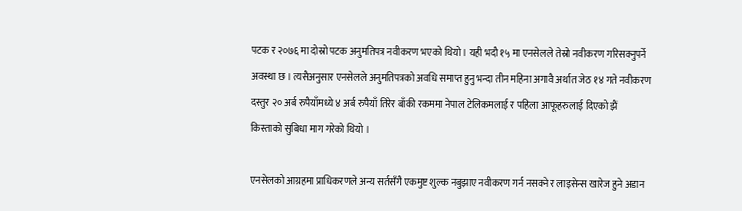पटक र २०७६ मा दोस्रो पटक अनुमतिपत्र नवीकरण भएको थियो । यही भदौ १५ मा एनसेलले तेस्रो नवीकरण गरिसक्नुपर्ने अवस्था छ । त्यसैअनुसार एनसेलले अनुमतिपत्रको अवधि समाप्त हुनु भन्दा तीन महिना अगावै अर्थात जेठ १४ गते नवीकरण दस्तुर २० अर्ब रुपैयाँमध्ये ४ अर्ब रुपैयाँ तिरेर बाँकी रकममा नेपाल टेलिकमलाई र पहिला आफूहरुलाई दिएको झैं किस्ताको सुबिधा माग गरेको थियो ।

एनसेलको आग्रहमा प्राधिकरणले अन्य सर्तसँगै एकमुष्ट शुल्क नबुझाए नवीकरण गर्न नसक्ने र लाइसेन्स खारेज हुने अडान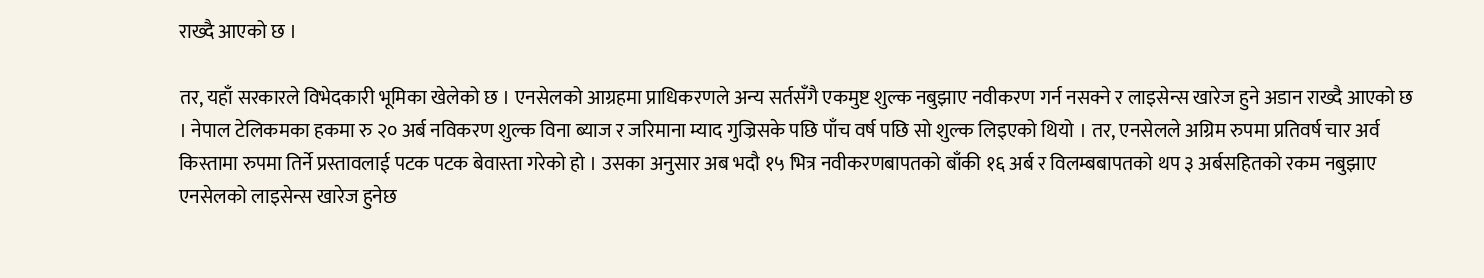राख्दै आएको छ ।

तर, यहाँ सरकारले विभेदकारी भूमिका खेलेको छ । एनसेलको आग्रहमा प्राधिकरणले अन्य सर्तसँगै एकमुष्ट शुल्क नबुझाए नवीकरण गर्न नसक्ने र लाइसेन्स खारेज हुने अडान राख्दै आएको छ । नेपाल टेलिकमका हकमा रु २० अर्ब नविकरण शुल्क विना ब्याज र जरिमाना म्याद गुज्रिसके पछि पाँच वर्ष पछि सो शुल्क लिइएको थियो । तर, एनसेलले अग्रिम रुपमा प्रतिवर्ष चार अर्व किस्तामा रुपमा तिर्ने प्रस्तावलाई पटक पटक बेवास्ता गरेको हो । उसका अनुसार अब भदौ १५ भित्र नवीकरणबापतको बाँकी १६ अर्ब र विलम्बबापतको थप ३ अर्बसहितको रकम नबुझाए एनसेलको लाइसेन्स खारेज हुनेछ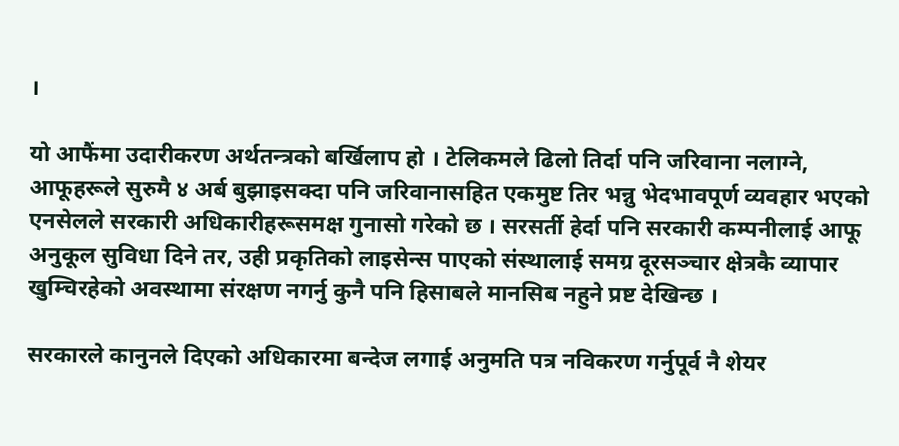।

यो आफैंमा उदारीकरण अर्थतन्त्रको बर्खिलाप हो । टेलिकमले ढिलो तिर्दा पनि जरिवाना नलाग्ने, आफूहरूले सुरुमै ४ अर्ब बुझाइसक्दा पनि जरिवानासहित एकमुष्ट तिर भन्नु भेदभावपूर्ण व्यवहार भएको एनसेलले सरकारी अधिकारीहरूसमक्ष गुनासो गरेको छ । सरसर्ती हेर्दा पनि सरकारी कम्पनीलाई आफू अनुकूल सुविधा दिने तर, उही प्रकृतिको लाइसेन्स पाएको संस्थालाई समग्र दूरसञ्चार क्षेत्रकै व्यापार खुम्चिरहेको अवस्थामा संरक्षण नगर्नु कुनै पनि हिसाबले मानसिब नहुने प्रष्ट देखिन्छ ।

सरकारले कानुनले दिएको अधिकारमा बन्देज लगाई अनुमति पत्र नविकरण गर्नुपूर्व नै शेयर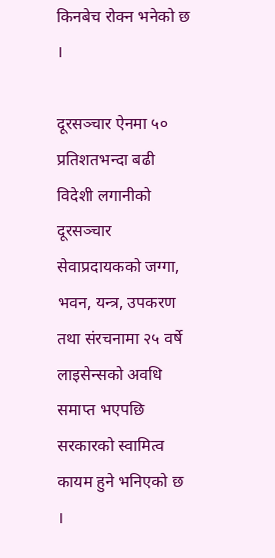किनबेच रोक्न भनेको छ ।

दूरसञ्चार ऐनमा ५० प्रतिशतभन्दा बढी विदेशी लगानीको दूरसञ्चार सेवाप्रदायकको जग्गा, भवन, यन्त्र, उपकरण तथा संरचनामा २५ वर्षे लाइसेन्सको अवधि समाप्त भएपछि सरकारको स्वामित्व कायम हुने भनिएको छ ।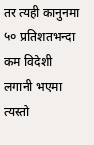तर त्यही कानुनमा ५० प्रतिशतभन्दा कम विदेशी लगानी भएमा त्यस्तो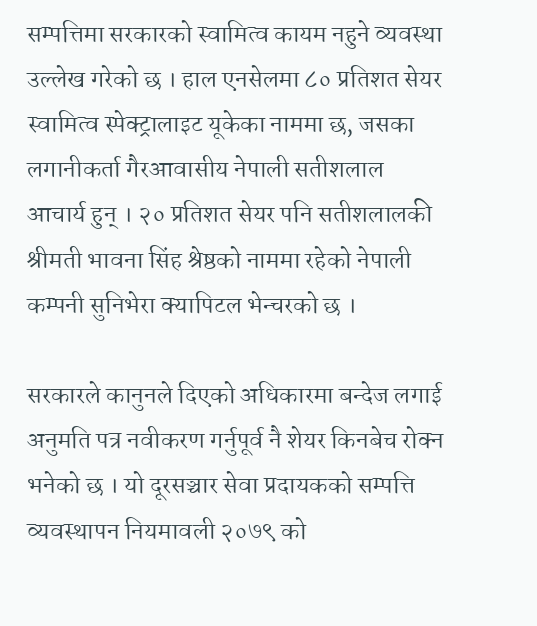सम्पत्तिमा सरकारको स्वामित्व कायम नहुने व्यवस्था उल्लेख गरेको छ । हाल एनसेलमा ८० प्रतिशत सेयर स्वामित्व स्पेक्ट्रालाइट यूकेका नाममा छ, जसका लगानीकर्ता गैरआवासीय नेपाली सतीशलाल आचार्य हुन् । २० प्रतिशत सेयर पनि सतीशलालकी श्रीमती भावना सिंह श्रेष्ठको नाममा रहेको नेपाली कम्पनी सुनिभेरा क्यापिटल भेन्चरको छ ।

सरकारले कानुनले दिएको अधिकारमा बन्देज लगाई अनुमति पत्र नवीकरण गर्नुपूर्व नै शेयर किनबेच रोक्न भनेको छ । यो दूरसञ्चार सेवा प्रदायकको सम्पत्ति व्यवस्थापन नियमावली २०७९ को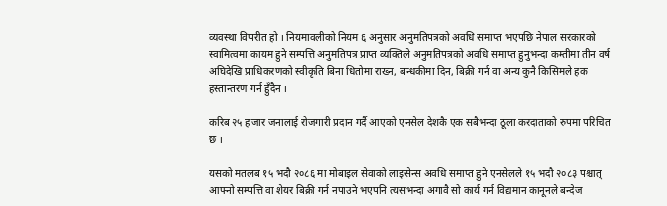व्यवस्था विपरीत हो । नियमावलीको नियम ६ अनुसार अनुमतिपत्रको अवधि समाप्त भएपछि नेपाल सरकारको स्वामित्वमा कायम हुने सम्पत्ति अनुमतिपत्र प्राप्त व्यक्तिले अनुमतिपत्रको अवधि समाप्त हुनुभन्दा कम्तीमा तीन वर्ष अघिदेखि प्राधिकरणको स्वीकृति बिना धितोमा राख्न, बन्धकीमा दिन, बिक्री गर्न वा अन्य कुनै किसिमले हक हस्तान्तरण गर्न हुँदैन ।

करिब २५ हजार जनालाई रोजगारी प्रदान गर्दै आएको एनसेल देशकै एक सबैभन्दा ठूला करदाताको रुपमा परिचित छ ।

यसको मतलब १५ भदौ २०८६ मा मोबाइल सेवाको लाइसेन्स अवधि समाप्त हुने एनसेलले १५ भदौ २०८३ पश्चात् आफ्नो सम्पत्ति वा शेयर बिक्री गर्न नपाउने भएपनि त्यसभन्दा अगावै सो कार्य गर्न विद्यमान कानूनले बन्देज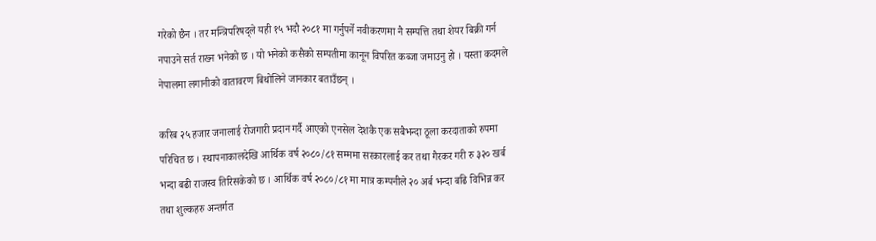गरेको छैन । तर मन्त्रिपरिषद्ले यही १५ भदौ २०८१ मा गर्नुपर्ने नवीकरणमा नै सम्पत्ति तथा शेयर बिक्री गर्न नपाउने सर्त राख्न भनेको छ । यो भनेको कसैको सम्पतीमा कानून विपरित कब्जा जमाउनु हो । यस्ता कदमले नेपालमा लगानीको वातावरण बिथोलिने जानकार बताउँछन् ।

करिब २५ हजार जनालाई रोजगारी प्रदान गर्दै आएको एनसेल देशकै एक सबैभन्दा ठूला करदाताको रुपमा परिचित छ । स्थापनाकालदेखि आर्थिक वर्ष २०८०/८१ सम्ममा सरकारलाई कर तथा गैरकर गरी रु ३२० खर्ब भन्दा बढी राजस्व तिरिसकेको छ । आर्थिक वर्ष २०८०/८१ मा मात्र कम्पनीले २० अर्ब भन्दा बढि विभिन्न कर तथा शुल्कहरु अन्तर्गत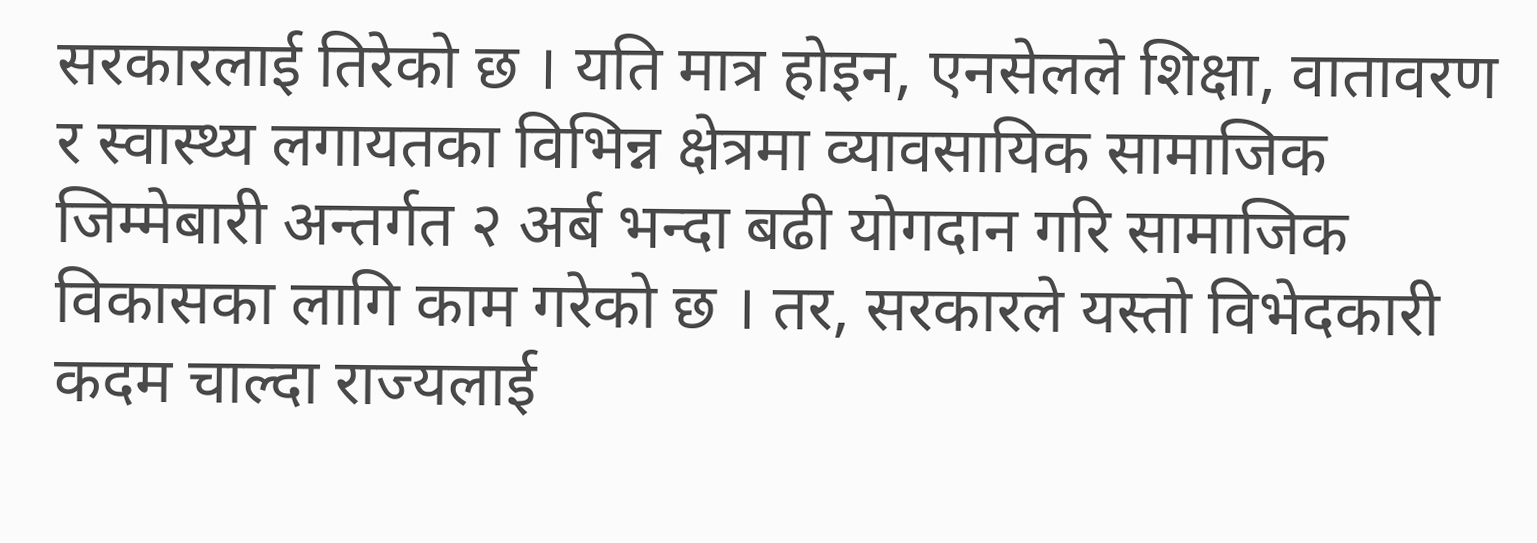सरकारलाई तिरेको छ । यति मात्र होइन, एनसेलले शिक्षा, वातावरण र स्वास्थ्य लगायतका विभिन्न क्षेत्रमा व्यावसायिक सामाजिक जिम्मेबारी अन्तर्गत २ अर्ब भन्दा बढी योगदान गरि सामाजिक विकासका लागि काम गरेको छ । तर, सरकारले यस्तो विभेदकारी कदम चाल्दा राज्यलाई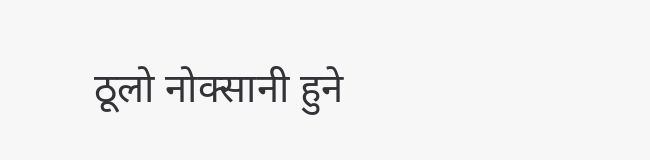ठूलो नोक्सानी हुने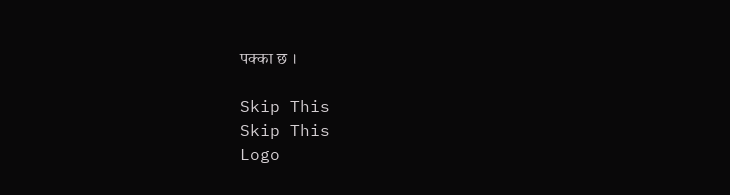पक्का छ ।

Skip This
Skip This
Logo